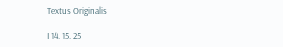Textus Originalis

I 14. 15. 25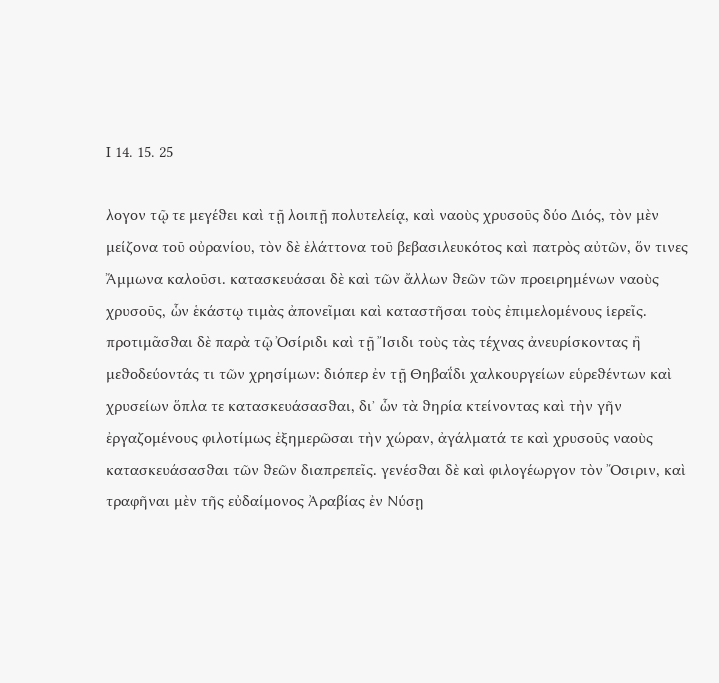I 14. 15. 25

λογον τῷ τε μεγέϑει καὶ τῇ λοιπῇ πολυτελείᾳ, καὶ ναοὺς χρυσοῦς δύο Διός, τὸν μὲν μείζονα τοῦ οὐρανίου, τὸν δὲ ἐλάττονα τοῦ βεβασιλευκότος καὶ πατρὸς αὐτῶν, ὅν τινες Ἄμμωνα καλοῦσι. κατασκευάσαι δὲ καὶ τῶν ἄλλων ϑεῶν τῶν προειρημένων ναοὺς χρυσοῦς, ὧν ἑκάστῳ τιμὰς ἀπονεῖμαι καὶ καταστῆσαι τοὺς ἐπιμελομένους ἱερεῖς. προτιμᾶσϑαι δὲ παρὰ τῷ Ὀσίριδι καὶ τῇ Ἴσιδι τοὺς τὰς τέχνας ἀνευρίσκοντας ἢ μεϑοδεύοντάς τι τῶν χρησίμων: διόπερ ἐν τῇ Θηβαΐδι χαλκουργείων εὑρεϑέντων καὶ χρυσείων ὅπλα τε κατασκευάσασϑαι, δι᾿ ὧν τὰ ϑηρία κτείνοντας καὶ τὴν γῆν ἐργαζομένους φιλοτίμως ἐξημερῶσαι τὴν χώραν, ἀγάλματά τε καὶ χρυσοῦς ναοὺς κατασκευάσασϑαι τῶν ϑεῶν διαπρεπεῖς. γενέσϑαι δὲ καὶ φιλογέωργον τὸν Ὄσιριν, καὶ τραφῆναι μὲν τῆς εὐδαίμονος Ἀραβίας ἐν Νύσῃ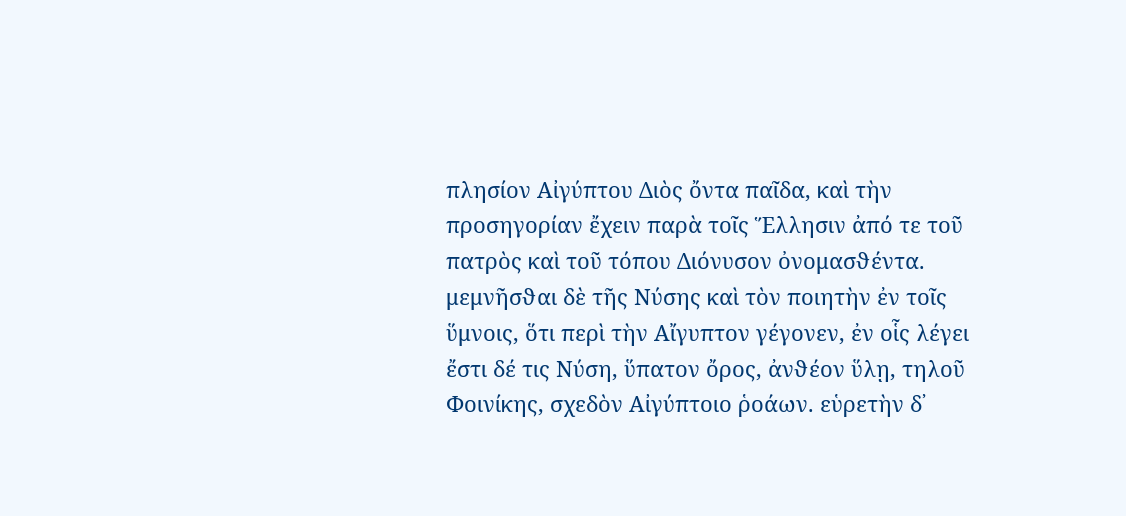πλησίον Αἰγύπτου Διὸς ὄντα παῖδα, καὶ τὴν προσηγορίαν ἔχειν παρὰ τοῖς Ἕλλησιν ἀπό τε τοῦ πατρὸς καὶ τοῦ τόπου Διόνυσον ὀνομασϑέντα. μεμνῆσϑαι δὲ τῆς Νύσης καὶ τὸν ποιητὴν ἐν τοῖς ὕμνοις, ὅτι περὶ τὴν Αἴγυπτον γέγονεν, ἐν οἷς λέγει ἔστι δέ τις Νύση, ὕπατον ὄρος, ἀνϑέον ὕλῃ, τηλοῦ Φοινίκης, σχεδὸν Αἰγύπτοιο ῥοάων. εὑρετὴν δ᾽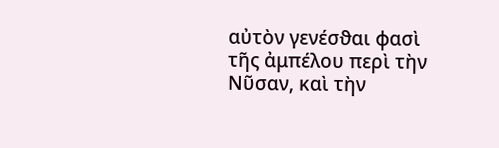αὐτὸν γενέσϑαι φασὶ τῆς ἀμπέλου περὶ τὴν Νῦσαν, καὶ τὴν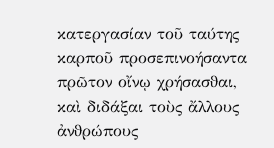κατεργασίαν τοῦ ταύτης καρποῦ προσεπινοήσαντα πρῶτον οἴνῳ χρήσασϑαι, καὶ διδάξαι τοὺς ἄλλους ἀνϑρώπους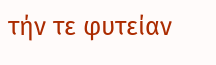τήν τε φυτείαν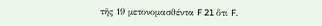τῆς 19 μετονομασϑέντα F 21 ὅτι F.